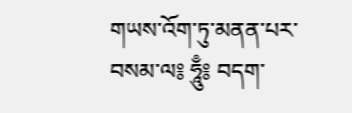གཡས་འོག་ཏུ་མནན་པར་བསམ་ལ༔ ཧཱུྃ༔ བདག་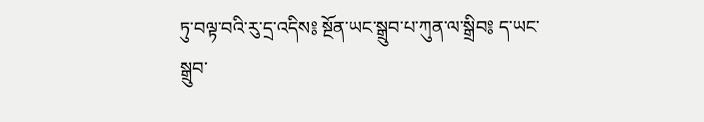ཏུ་བལྟ་བའི་རུ་དྲ་འདིས༔ སྔོན་ཡང་སྒྲུབ་པ་ཀུན་ལ་སྒྲིབ༔ ད་ཡང་སྒྲུབ་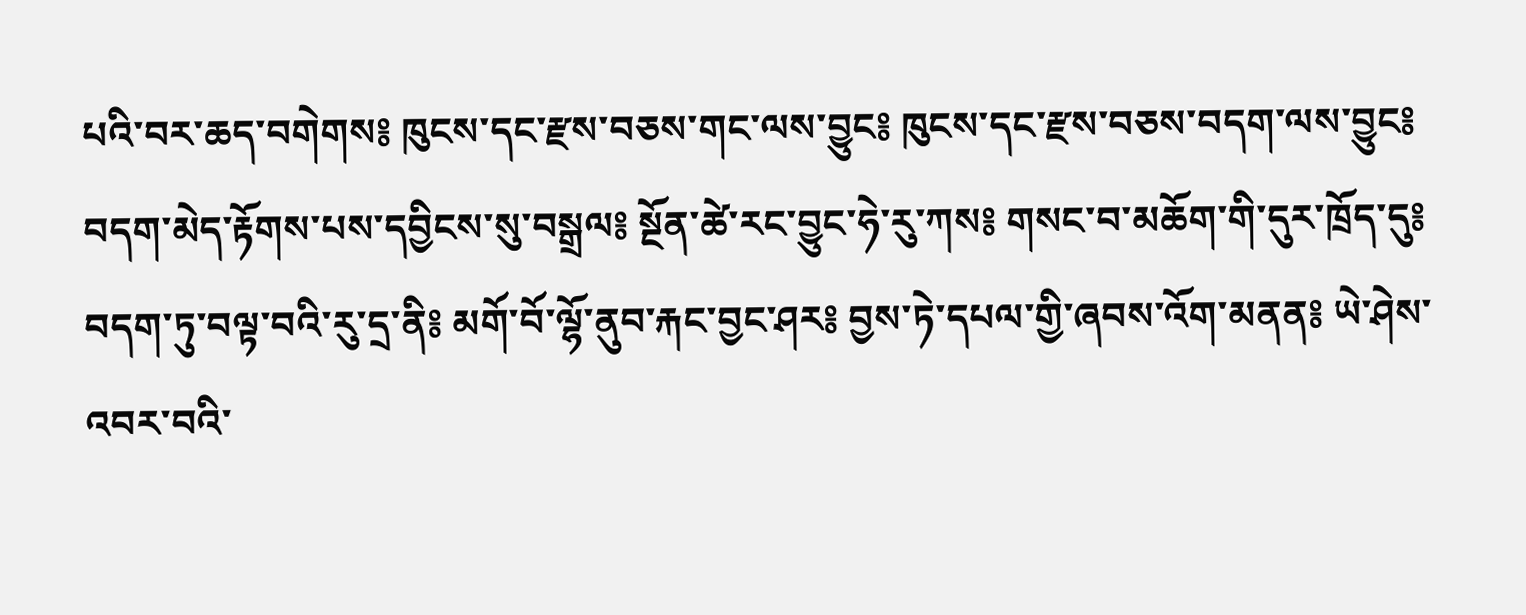པའི་བར་ཆད་བགེགས༔ ཁུངས་དང་རྫས་བཅས་གང་ལས་བྱུང༔ ཁུངས་དང་རྫས་བཅས་བདག་ལས་བྱུང༔ བདག་མེད་རྟོགས་པས་དབྱིངས་སུ་བསྒྲལ༔ སྔོན་ཚེ་རང་བྱུང་ཧེ་རུ་ཀས༔ གསང་བ་མཆོག་གི་དུར་ཁྲོད་དུ༔ བདག་ཏུ་བལྟ་བའི་རུ་དྲ་ནི༔ མགོ་བོ་ལྷོ་ནུབ་རྐང་བྱང་ཤར༔ བྱས་ཏེ་དཔལ་གྱི་ཞབས་འོག་མནན༔ ཡེ་ཤེས་འབར་བའི་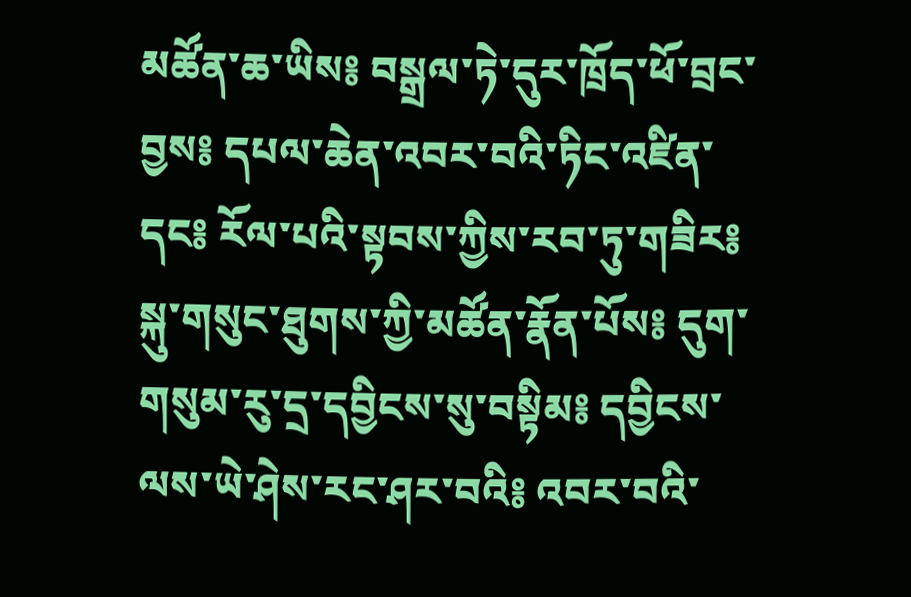མཚོན་ཆ་ཡིས༔ བསྒྲལ་ཏེ་དུར་ཁྲོད་ཕོ་བྲང་བྱས༔ དཔལ་ཆེན་འབར་བའི་ཏིང་འཛིན་དང༔ རོལ་པའི་སྟབས་ཀྱིས་རབ་ཏུ་གཟིར༔ སྐུ་གསུང་ཐུགས་ཀྱི་མཚོན་རྣོན་པོས༔ དུག་གསུམ་རུ་དྲ་དབྱིངས་སུ་བསྟིམ༔ དབྱིངས་ལས་ཡེ་ཤེས་རང་ཤར་བའི༔ འབར་བའི་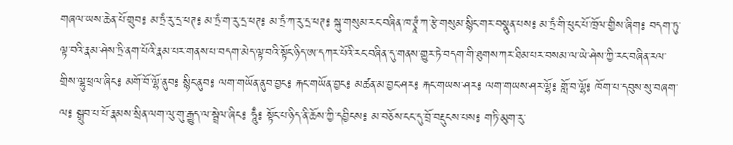གཞལ་ཡས་ཆེན་པོ་གྲུབ༔ མ་ཏྲཾ་རུ་དྲ་ཕཊ༔ མ་ཏྲཾ་ག་རུ་དྲ་ཕཊ༔ མ་ཏྲཾ་ཀ་རུ་དྲ་ཕཊ༔ སྐུ་གསུམ་རང་བཞིན་ཁ་ཊྭཱཾ་ཀ་རྩེ་གསུམ་སྙིང་གར་བསྣུན་པས༔ མ་ཏྲཾ་གི་ཕུང་པོ་ཁྲོལ་གྱིས་ཞིག༔ བདག་ཏུ་ལྟ་བའི་རྣམ་ཤེས་ཏྲི་ནག་པོའི་རྣམ་པར་གནས་པ་བདག་མེད་ལྟ་བའི་སྟོང་ཉིད་ཨ་དཀར་པོའི་རང་བཞིན་དུ་གནས་གྱུར་ཏེ་བདག་གི་ཐུགས་ཀར་ཐིམ་པར་བསམ་ལ་ཡེ་ཤེས་ཀྱི་རང་བཞིན་རལ་གྲིས་ལྷུ་ཕྲལ་ཞིང༔ མགོ་བོ་ལྷོ་ནུབ༔ སྙིང་ནུབ༔ ལག་གཡོན་ནུབ་བྱང༔ རྐང་གཡོན་བྱང༔ མཚན་མ་བྱང་ཤར༔ རྐང་གཡས་ཤར༔ ལག་གཡས་ཤར་ལྷོ༔ གློ་བ་ལྷོ༔ ཁོག་པ་དབུས་སུ་བཞག་ལ༔ སྒྲུབ་པ་པོ་རྣམས་སྲིན་ལག་ལུ་གུ་རྒྱུད་ལ་སྦྲེལ་ཞིང༔ ཧཱུྃ༔ སྟོང་པ་ཉིད་ནི་ཆོས་ཀྱི་དབྱིངས༔ མ་བཅོས་ངང་དུ་བྲོ་བརྡུངས་པས༔ གཏི་མུག་རུ་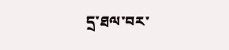དྲ་ཐལ་བར་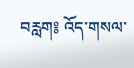བརླག༔ འོད་གསལ་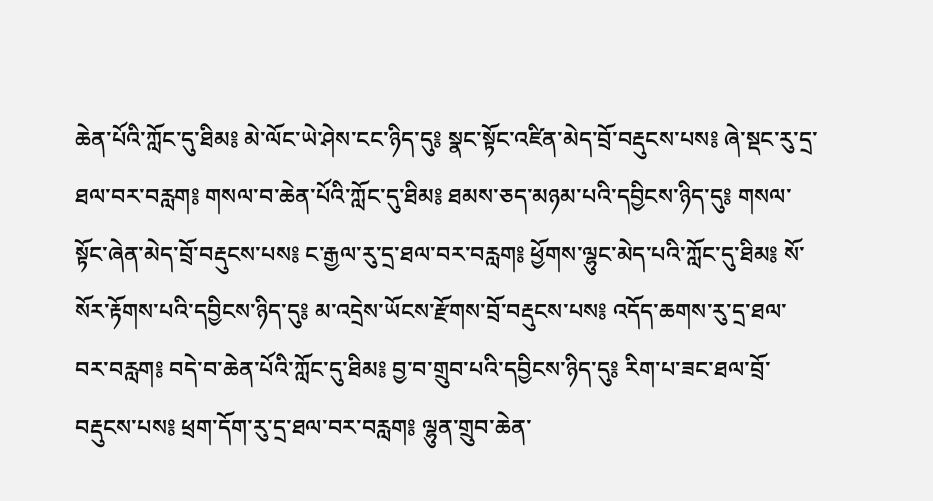ཆེན་པོའི་ཀློང་དུ་ཐིམ༔ མེ་ལོང་ཡེ་ཤེས་ངང་ཉིད་དུ༔ སྣང་སྟོང་འཛིན་མེད་བྲོ་བརྡུངས་པས༔ ཞེ་སྡང་རུ་དྲ་ཐལ་བར་བརླག༔ གསལ་བ་ཆེན་པོའི་ཀློང་དུ་ཐིམ༔ ཐམས་ཅད་མཉམ་པའི་དབྱིངས་ཉིད་དུ༔ གསལ་སྟོང་ཞེན་མེད་བྲོ་བརྡུངས་པས༔ ང་རྒྱལ་རུ་དྲ་ཐལ་བར་བརླག༔ ཕྱོགས་ལྷུང་མེད་པའི་ཀློང་དུ་ཐིམ༔ སོ་སོར་རྟོགས་པའི་དབྱིངས་ཉིད་དུ༔ མ་འདྲེས་ཡོངས་རྫོགས་བྲོ་བརྡུངས་པས༔ འདོད་ཆགས་རུ་དྲ་ཐལ་བར་བརླག༔ བདེ་བ་ཆེན་པོའི་ཀློང་དུ་ཐིམ༔ བྱ་བ་གྲུབ་པའི་དབྱིངས་ཉིད་དུ༔ རིག་པ་ཟང་ཐལ་བྲོ་བརྡུངས་པས༔ ཕྲག་དོག་རུ་དྲ་ཐལ་བར་བརླག༔ ལྷུན་གྲུབ་ཆེན་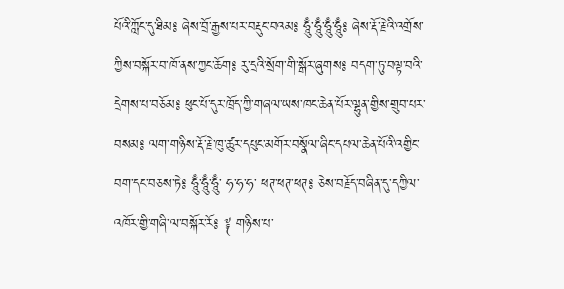པོའི་ཀློང་དུ་ཐིམ༔ ཞེས་བྲོ་རྒྱས་པར་བརྡུང་བའམ༔ ཧཱུྃ་ཧཱུྃ་ཧཱུྃ་ཧཱུྃ༔ ཞེས་རྡོ་རྗེའི་འགྲོས་ཀྱིས་བསྐོར་བ་ཁོ་ནས་ཀྱང་ཆོག༔ རུ་དྲའི་སྲོག་གི་སྒོར་ཞུགས༔ བདག་ཏུ་བལྟ་བའི་དྲེགས་པ་བཅོམ༔ ཕུང་པོ་དུར་ཁྲོད་ཀྱི་གཞལ་ཡས་ཁང་ཆེན་པོར་ལྷུན་གྱིས་གྲུབ་པར་བསམ༔ ལག་གཉིས་རྡོ་རྗེ་ཁུ་ཚུར་དཔུང་མགོར་བསྣོལ་ཞིང་དཔལ་ཆེན་པོའི་འགྱིང་བག་དང་བཅས་ཏེ༔ ཧཱུྃ་ཧཱུྃ་ཧཱུྃ་ ཧ་ཧ་ཧ་ ཕཊ་ཕཊ་ཕཊ༔ ཅེས་བརྗོད་བཞིན་དུ་དཀྱིལ་འཁོར་གྱི་གཞི་ལ་བསྐོར་རོ༔ ༈ གཉིས་པ་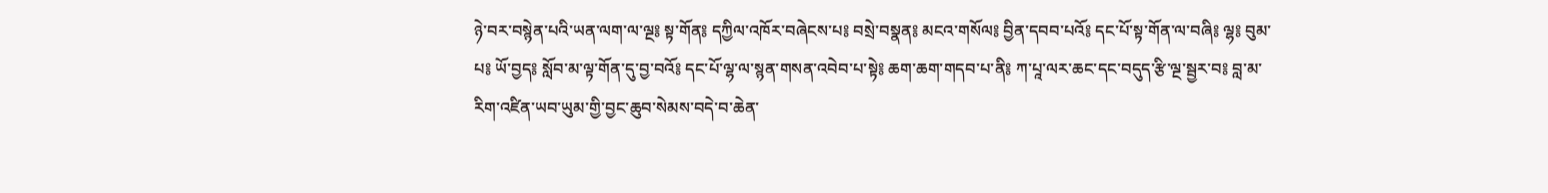ཉེ་བར་བསྙེན་པའི་ཡན་ལག་ལ་ལྔ༔ སྟ་གོན༔ དཀྱིལ་འཁོར་བཞེངས་པ༔ བསྲེ་བསྣན༔ མངའ་གསོལ༔ བྱིན་དབབ་པའོ༔ དང་པོ་སྟ་གོན་ལ་བཞི༔ ལྷ༔ བུམ་པ༔ ཡོ་བྱད༔ སློབ་མ་ལྟ་གོན་དུ་བྱ་བའོ༔ དང་པོ་ལྷ་ལ་སྙན་གསན་འབེབ་པ་སྟེ༔ ཆག་ཆག་གདབ་པ་ནི༔ ཀ་པཱ་ལར་ཆང་དང་བདུད་རྩི་ལྔ་སྦྱར་བ༔ བླ་མ་རིག་འཛིན་ཡབ་ཡུམ་གྱི་བྱང་ཆུབ་སེམས་བདེ་བ་ཆེན་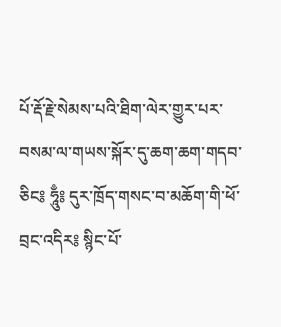པོ་རྡོ་རྗེ་སེམས་པའི་ཐིག་ལེར་གྱུར་པར་བསམ་ལ་གཡས་སྐོར་དུ་ཆག་ཆག་གདབ་ཅིང༔ ཧཱུྃ༔ དུར་ཁྲོད་གསང་བ་མཆོག་གི་ཕོ་བྲང་འདིར༔ སྙིང་པོ་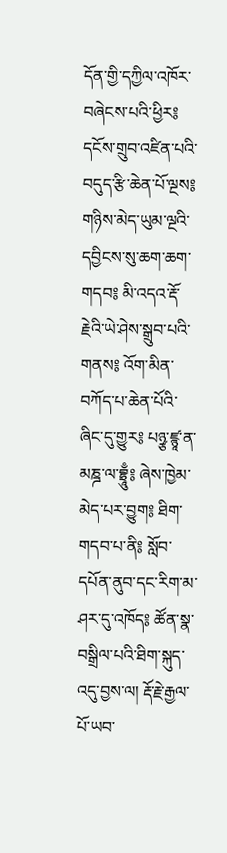དོན་གྱི་དཀྱིལ་འཁོར་བཞེངས་པའི་ཕྱིར༔ དངོས་གྲུབ་འཛིན་པའི་བདུད་རྩི་ཆེན་པོ་ལྔས༔ གཉིས་མེད་ཡུམ་ལྔའི་དབྱིངས་སུ་ཆག་ཆག་གདབ༔ མི་འདའ་རྡོ་རྗེའི་ཡེ་ཤེས་སྒྲུབ་པའི་གནས༔ འོག་མིན་བཀོད་པ་ཆེན་པོའི་ཞིང་དུ་གྱུར༔ པཉྩ་ཛྙཱ་ན་མཎྜ་ལ་བྷྲཱུྃ༔ ཞེས་ཁྱེམ་མེད་པར་བྱུག༔ ཐིག་གདབ་པ་ནི༔ སློབ་དཔོན་ནུབ་དང་རིག་མ་ཤར་དུ་འཁོད༔ ཚོན་སྣ་བསྒྲིལ་པའི་ཐིག་སྐུད་འདུ་བྱས་ལ། རྡོ་རྗེ་རྒྱལ་པོ་ཡབ་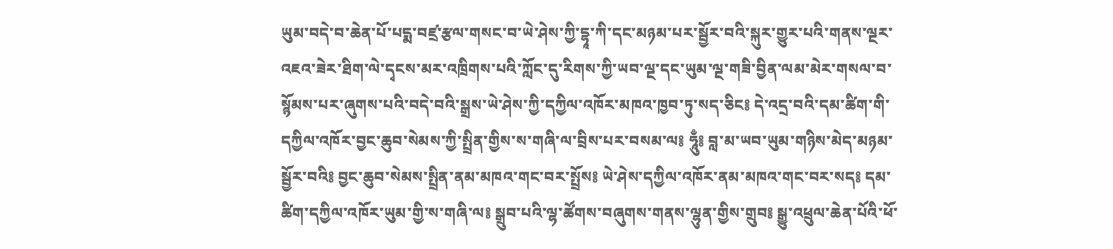ཡུམ་བདེ་བ་ཆེན་པོ་པདྨ་བཛྲ་རྩལ་གསང་བ་ཡེ་ཤེས་ཀྱི་དྷཱ་ཀི་དང་མཉམ་པར་སྦྱོར་བའི་སྐུར་གྱུར་པའི་གནས་ལྔར་འཇའ་ཟེར་ཐིག་ལེ་དྭངས་མར་འཁྲིགས་པའི་ཀློང་དུ་རིགས་ཀྱི་ཡབ་ལྔ་དང་ཡུམ་ལྔ་གཟི་བྱིན་ལམ་མེར་གསལ་བ་སྙོམས་པར་ཞུགས་པའི་བདེ་བའི་སྒྲས་ཡེ་ཤེས་ཀྱི་དཀྱིལ་འཁོར་མཁའ་ཁྱབ་ཏུ་སད་ཅིང༔ དེ་འདྲ་བའི་དམ་ཚིག་གི་དཀྱིལ་འཁོར་བྱང་ཆུབ་སེམས་ཀྱི་སྤྲིན་གྱིས་ས་གཞི་ལ་བྲིས་པར་བསམ་ལ༔ ཧཱུྃ༔ བླ་མ་ཡབ་ཡུམ་གཉིས་མེད་མཉམ་སྦྱོར་བའི༔ བྱང་ཆུབ་སེམས་སྤྲིན་ནམ་མཁའ་གང་བར་སྤྲོས༔ ཡེ་ཤེས་དཀྱིལ་འཁོར་ནམ་མཁའ་གང་བར་སད༔ དམ་ཚིག་དཀྱིལ་འཁོར་ཡུམ་གྱི་ས་གཞི་ལ༔ སྒྲུབ་པའི་ལྷ་ཚོགས་བཞུགས་གནས་ལྷུན་གྱིས་གྲུབ༔ སྒྱུ་འཕྲུལ་ཆེན་པོའི་ཕོ་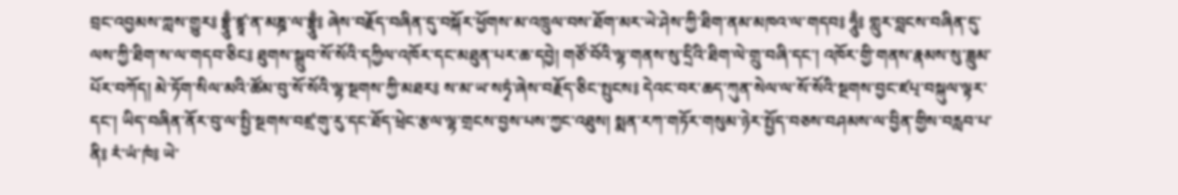བྲང་འབྱམས་ཀླས་གྱུར༔ བྷྲཱུྃ་ཛྙཱ་ན་མཎྜ་ལ་བྷྲཱུྃ༔ ཞེས་བརྗོད་བཞིན་དུ་བསྐོར་ཕྱོགས་མ་འཁྲུལ་བས་ཐོག་མར་ཡེ་ཤེས་ཀྱི་ཐིག་ནམ་མཁའ་ལ་གདབ༔ ཧཱུྃ༔ གླུར་བླངས་བཞིན་དུ་ལས་ཀྱི་ཐིག་ས་ལ་གདབ་ཅིང༔ ཐུགས་སྒྲུབ་སོ་སོའི་དཀྱིལ་འཁོར་དང་མཐུན་པར་ཆ་དབྱེ། གཙོ་བོའི་ལྷ་གནས་སུ་དྲིའི་ཐིག་ལེ་གྲུ་བཞི་དང་། འཁོར་གྱི་གནས་རྣམས་སུ་ཟླུམ་པོར་བཀོད། མེ་ཏོག་སིལ་མའི་ཚོམ་བུ་སོ་སོའི་ལྷ་སྔགས་ཀྱི་མཐར༔ ས་མ་ཡ་སཏྭཾ་ཞེས་བརྗོད་ཅིང་སྤུངས༔ དེའང་བར་ཆད་ཀུན་སེལ་ལ་སོ་སོའི་སྔགས་བྱང་ཛཔ྄་བསྐུལ་ལྟར་དང་། ཡིད་བཞིན་ནོར་བུ་ལ་སྤྱི་སྔགས་བཛྲ་གུ་རུ་དང་ཐོད་ཕྲེང་རྩལ་ལྷ་གྲངས་བྱས་པས་ཀྱང་འཐུས། སྨན་རཀ་གཏོར་གསུམ་ཉེར་སྤྱོད་བཅས་བཤམས་ལ་བྱིན་གྱིས་བརླབ་པ་ནི༔ རཾ་ཡཾ་ཁཾ༔ ཡེ་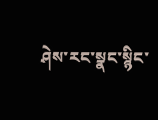ཤེས་རང་སྣང་སྙིང་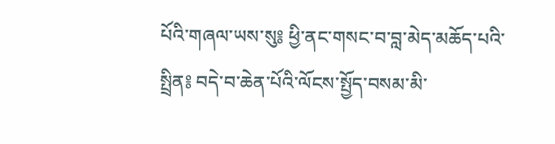པོའི་གཞལ་ཡས་སུ༔ ཕྱི་ནང་གསང་བ་བླ་མེད་མཆོད་པའི་སྤྲིན༔ བདེ་བ་ཆེན་པོའི་ལོངས་སྤྱོད་བསམ་མི་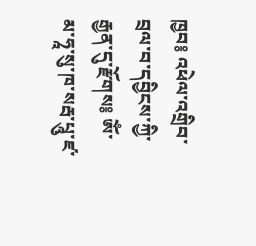ཁྱབ༔ འཕེལ་འགྲིབ་བྲལ་བ་དབྱིངས་ཀྱི་རྒྱན་དུ་རྫོགས༔ ཨོཾ་མ་ཧཱ་སུ་ཁ་སརྦ་པཱུ་ཛ་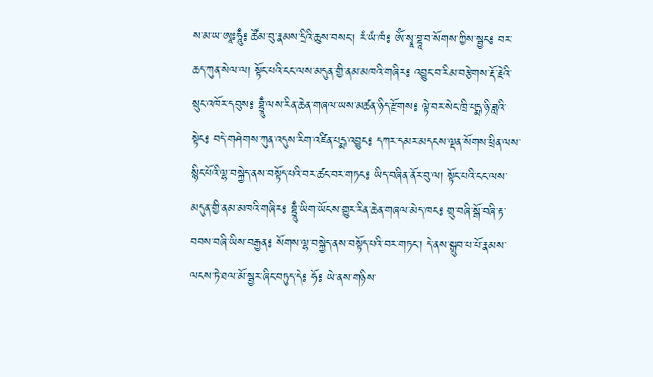ས་མ་ཡ་ཨཱཿཧཱུྃ༔ ཚོམ་བུ་རྣམས་དྲིའི་ཆུས་བསང་། རཾ་ཡཾ་ཁཾ༔ ཨོཾ་སྭཱ་བྷཱ་བ་སོགས་ཀྱིས་སྦྱང༔ བར་ཆད་ཀུན་སེལ་ལ། སྟོང་པའི་ངང་ལས་མདུན་གྱི་ནམ་མཁའི་གཞིར༔ འབྱུང་བ་རིམ་བརྩེགས་རྡོ་རྗེའི་སྲུང་འཁོར་དབུས༔ བྷྲཱུྃ་ལས་རིན་ཆེན་གཞལ་ཡས་མཚན་ཉིད་རྫོགས༔ ལྟེ་བར་སེང་ཁྲི་པདྨ་ཉི་ཟླའི་སྟེང༔ བདེ་གཤེགས་ཀུན་འདུས་རིག་འཛིན་པདྨ་འབྱུང༔ དཀར་དམར་མདངས་ལྡན་སོགས་ཕྲིན་ལས་སྙིང་པོའི་ལྷ་བསྐྱེད་ནས་བསྟོད་པའི་བར་ཚང་བར་གཏང༔ ཡིད་བཞིན་ནོར་བུ་ལ། སྟོང་པའི་ངང་ལས་མདུན་གྱི་ནམ་མཁའི་གཞིར༔ བྷྲཱུྃ་ཡིག་ཡོངས་གྱུར་རིན་ཆེན་གཞལ་མེད་ཁང༔ གྲུ་བཞི་སྒོ་བཞི་རྟ་བབས་བཞི་ཡིས་བརྒྱན༔ སོགས་ལྷ་བསྐྱེད་ནས་བསྟོད་པའི་བར་གཏང་། དེ་ནས་སྒྲུབ་པ་པོ་རྣམས་ལངས་ཏེ་ཐལ་མོ་སྦྱར་ཞིང་བཏུད་དེ༔ ཧོ༔ ཡེ་ནས་གཉིས་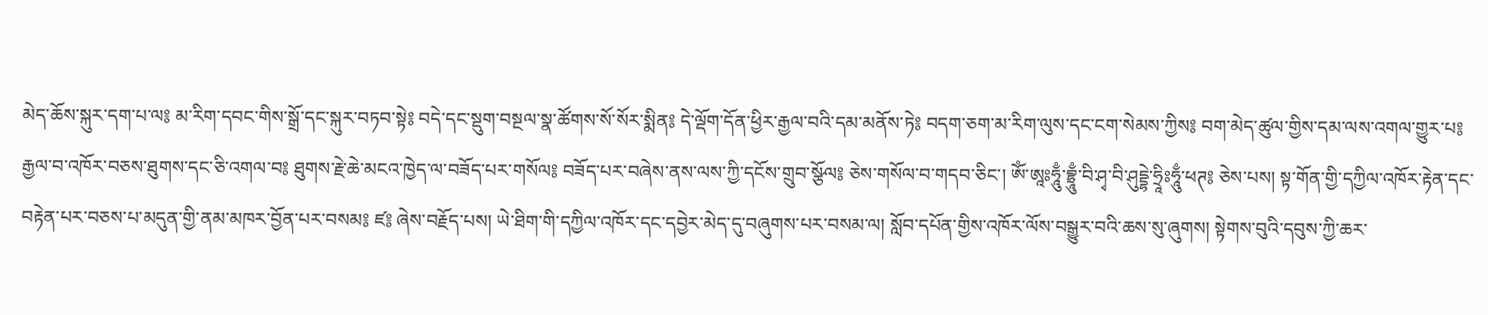མེད་ཆོས་སྐུར་དག་པ་ལ༔ མ་རིག་དབང་གིས་སྒྲོ་དང་སྐུར་བཏབ་སྟེ༔ བདེ་དང་སྡུག་བསྔལ་སྣ་ཚོགས་སོ་སོར་སྨིན༔ དེ་ལྡོག་དོན་ཕྱིར་རྒྱལ་བའི་དམ་མནོས་ཏེ༔ བདག་ཅག་མ་རིག་ལུས་དང་ངག་སེམས་ཀྱིས༔ བག་མེད་ཚུལ་གྱིས་དམ་ལས་འགལ་གྱུར་པ༔ རྒྱལ་བ་འཁོར་བཅས་ཐུགས་དང་ཅི་འགལ་བ༔ ཐུགས་རྗེ་ཆེ་མངའ་ཁྱེད་ལ་བཟོད་པར་གསོལ༔ བཟོད་པར་བཞེས་ནས་ལས་ཀྱི་དངོས་གྲུབ་སྩོལ༔ ཅེས་གསོལ་བ་གདབ་ཅིང་། ཨོཾ་ཨཱཿཧཱུྃ་བྷྲཱུྃ་བི་ཤྭ་བི་ཤུདྡྷེ་ཧྲཱིཿཧཱུྃ་ཕཊ༔ ཅེས་པས། སྟ་གོན་གྱི་དཀྱིལ་འཁོར་རྟེན་དང་བརྟེན་པར་བཅས་པ་མདུན་གྱི་ནམ་མཁར་བྱོན་པར་བསམ༔ ཛ༔ ཞེས་བརྗོད་པས། ཡེ་ཐིག་གི་དཀྱིལ་འཁོར་དང་དབྱེར་མེད་དུ་བཞུགས་པར་བསམ་ལ། སློབ་དཔོན་གྱིས་འཁོར་ལོས་བསྒྱུར་བའི་ཆས་སུ་ཞུགས། སྟེགས་བུའི་དབུས་ཀྱི་ཆར་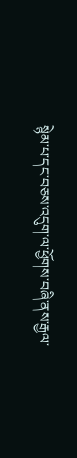སྙེམ་པ་དང་བཅས་འདུག་ལ་ཕྱོགས་བཞི་ནས་རྒྱལ་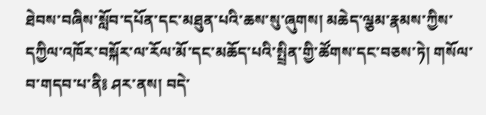ཐེབས་བཞིས་སློབ་དཔོན་དང་མཐུན་པའི་ཆས་སུ་ཞུགས། མཆེད་ལྕམ་རྣམས་ཀྱིས་དཀྱིལ་འཁོར་བསྐོར་ལ་རོལ་མོ་དང་མཆོད་པའི་སྤྲིན་གྱི་ཚོགས་དང་བཅས་ཏེ། གསོལ་བ་གདབ་པ་ནི༔ ཤར་ནས། བདེ་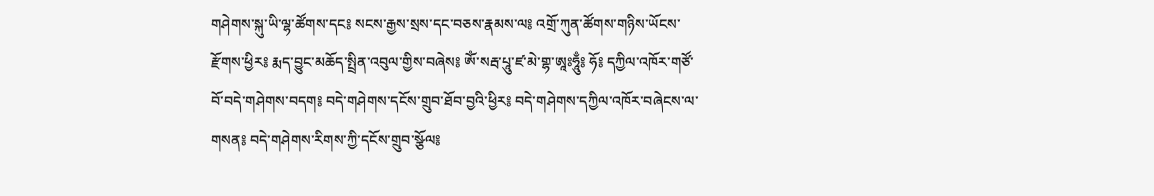གཤེགས་སྐུ་ཡི་ལྷ་ཚོགས་དང༔ སངས་རྒྱས་སྲས་དང་བཅས་རྣམས་ལ༔ འགྲོ་ཀུན་ཚོགས་གཉིས་ཡོངས་རྫོགས་ཕྱིར༔ རྨད་བྱུང་མཆོད་སྤྲིན་འབུལ་གྱིས་བཞེས༔ ཨོཾ་སརྦ་པཱུ་ཛ་མེ་གྷ་ཨཱཿཧཱུྃ༔ ཧོ༔ དཀྱིལ་འཁོར་གཙོ་བོ་བདེ་གཤེགས་བདག༔ བདེ་གཤེགས་དངོས་གྲུབ་ཐོབ་བྱའི་ཕྱིར༔ བདེ་གཤེགས་དཀྱིལ་འཁོར་བཞེངས་ལ་གསན༔ བདེ་གཤེགས་རིགས་ཀྱི་དངོས་གྲུབ་སྩོལ༔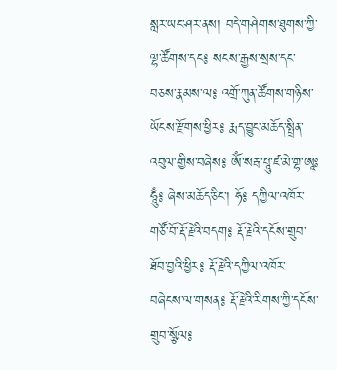སླར་ཡང་ཤར་ནས། བདེ་གཤེགས་ཐུགས་ཀྱི་ལྷ་ཚོགས་དང༔ སངས་རྒྱས་སྲས་དང་བཅས་རྣམས་ལ༔ འགྲོ་ཀུན་ཚོགས་གཉིས་ཡོངས་རྫོགས་ཕྱིར༔ རྨད་བྱུང་མཆོད་སྤྲིན་འབུལ་གྱིས་བཞེས༔ ཨོཾ་སརྦ་པཱུ་ཛ་མེ་གྷ་ཨཱཿཧཱུྃ༔ ཞེས་མཆོད་ཅིང་། ཧོ༔ དཀྱིལ་འཁོར་གཙོ་བོ་རྡོ་རྗེའི་བདག༔ རྡོ་རྗེའི་དངོས་གྲུབ་ཐོབ་བྱའི་ཕྱིར༔ རྡོ་རྗེའི་དཀྱིལ་འཁོར་བཞེངས་ལ་གསན༔ རྡོ་རྗེའི་རིགས་ཀྱི་དངོས་གྲུབ་སྩོལ༔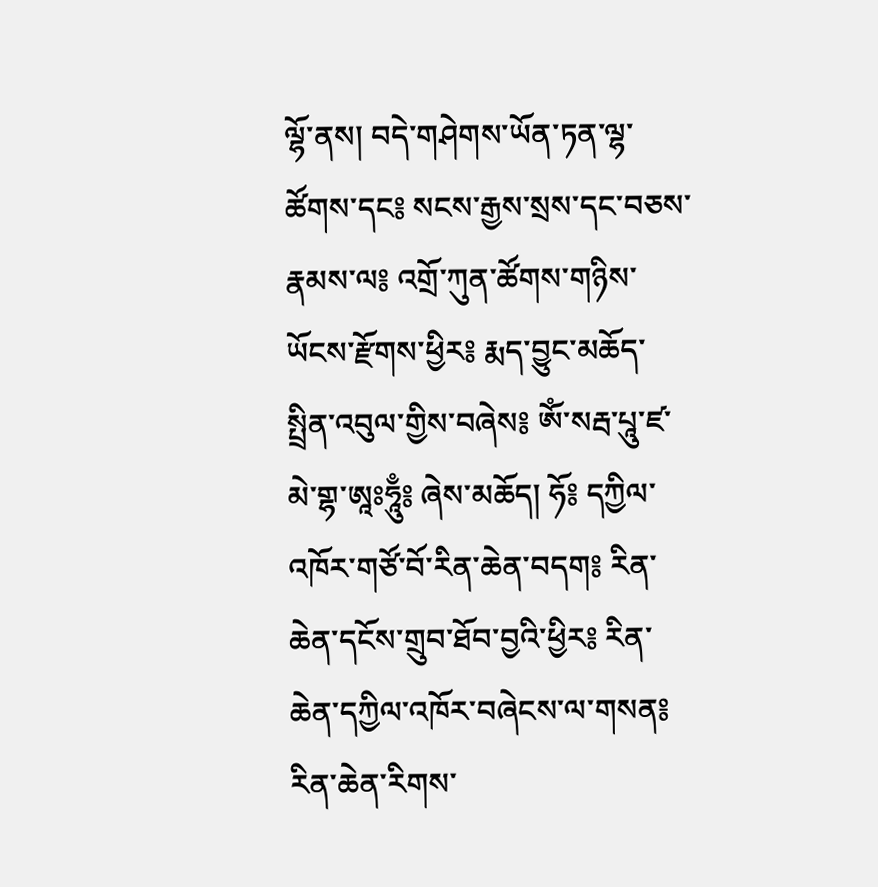ལྷོ་ནས། བདེ་གཤེགས་ཡོན་ཏན་ལྷ་ཚོགས་དང༔ སངས་རྒྱས་སྲས་དང་བཅས་རྣམས་ལ༔ འགྲོ་ཀུན་ཚོགས་གཉིས་ཡོངས་རྫོགས་ཕྱིར༔ རྨད་བྱུང་མཆོད་སྤྲིན་འབུལ་གྱིས་བཞེས༔ ཨོཾ་སརྦ་པཱུ་ཛ་མེ་གྷ་ཨཱཿཧཱུྃ༔ ཞེས་མཆོད། ཧོ༔ དཀྱིལ་འཁོར་གཙོ་བོ་རིན་ཆེན་བདག༔ རིན་ཆེན་དངོས་གྲུབ་ཐོབ་བྱའི་ཕྱིར༔ རིན་ཆེན་དཀྱིལ་འཁོར་བཞེངས་ལ་གསན༔ རིན་ཆེན་རིགས་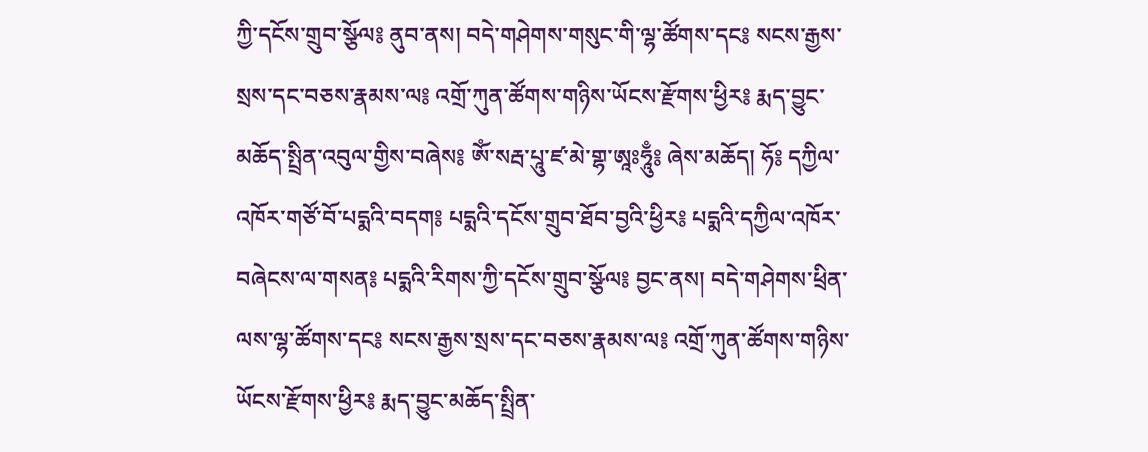ཀྱི་དངོས་གྲུབ་སྩོལ༔ ནུབ་ནས། བདེ་གཤེགས་གསུང་གི་ལྷ་ཚོགས་དང༔ སངས་རྒྱས་སྲས་དང་བཅས་རྣམས་ལ༔ འགྲོ་ཀུན་ཚོགས་གཉིས་ཡོངས་རྫོགས་ཕྱིར༔ རྨད་བྱུང་མཆོད་སྤྲིན་འབུལ་གྱིས་བཞེས༔ ཨོཾ་སརྦ་པཱུ་ཛ་མེ་གྷ་ཨཱཿཧཱུྃ༔ ཞེས་མཆོད། ཧོ༔ དཀྱིལ་འཁོར་གཙོ་བོ་པདྨའི་བདག༔ པདྨའི་དངོས་གྲུབ་ཐོབ་བྱའི་ཕྱིར༔ པདྨའི་དཀྱིལ་འཁོར་བཞེངས་ལ་གསན༔ པདྨའི་རིགས་ཀྱི་དངོས་གྲུབ་སྩོལ༔ བྱང་ནས། བདེ་གཤེགས་ཕྲིན་ལས་ལྷ་ཚོགས་དང༔ སངས་རྒྱས་སྲས་དང་བཅས་རྣམས་ལ༔ འགྲོ་ཀུན་ཚོགས་གཉིས་ཡོངས་རྫོགས་ཕྱིར༔ རྨད་བྱུང་མཆོད་སྤྲིན་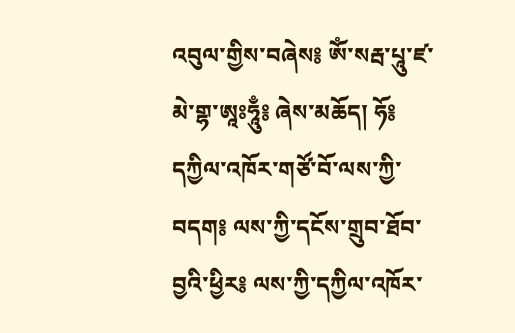འབུལ་གྱིས་བཞེས༔ ཨོཾ་སརྦ་པཱུ་ཛ་མེ་གྷ་ཨཱཿཧཱུྃ༔ ཞེས་མཆོད། ཧོ༔ དཀྱིལ་འཁོར་གཙོ་བོ་ལས་ཀྱི་བདག༔ ལས་ཀྱི་དངོས་གྲུབ་ཐོབ་བྱའི་ཕྱིར༔ ལས་ཀྱི་དཀྱིལ་འཁོར་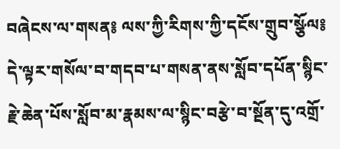བཞེངས་ལ་གསན༔ ལས་ཀྱི་རིགས་ཀྱི་དངོས་གྲུབ་སྩོལ༔ དེ་ལྟར་གསོལ་བ་གདབ་པ་གསན་ནས་སློབ་དཔོན་སྙིང་རྗེ་ཆེན་པོས་སློབ་མ་རྣམས་ལ་སྙིང་བརྩེ་བ་སྔོན་དུ་འགྲོ་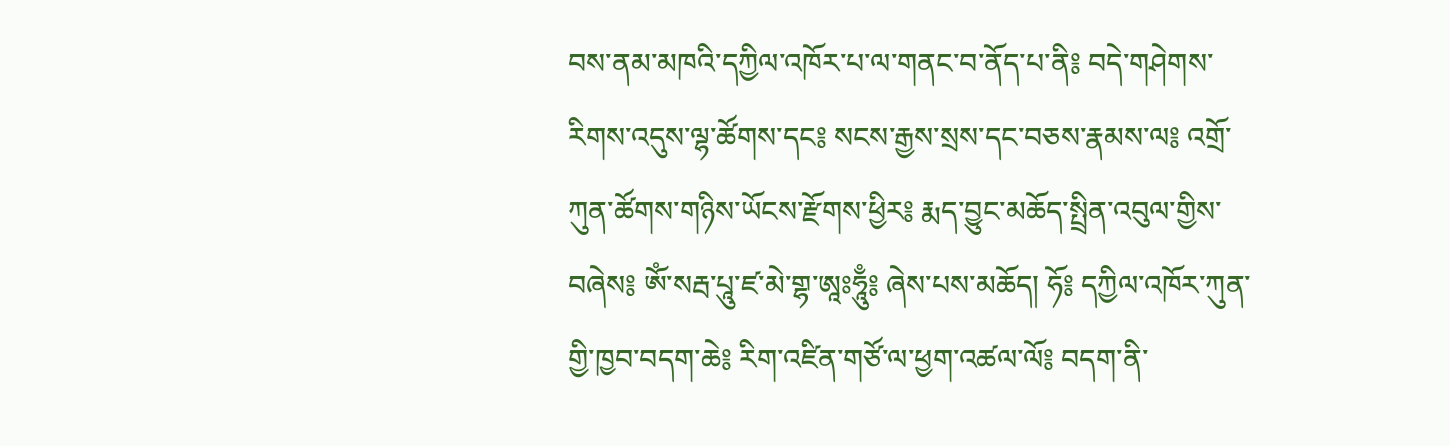བས་ནམ་མཁའི་དཀྱིལ་འཁོར་པ་ལ་གནང་བ་ནོད་པ་ནི༔ བདེ་གཤེགས་རིགས་འདུས་ལྷ་ཚོགས་དང༔ སངས་རྒྱས་སྲས་དང་བཅས་རྣམས་ལ༔ འགྲོ་ཀུན་ཚོགས་གཉིས་ཡོངས་རྫོགས་ཕྱིར༔ རྨད་བྱུང་མཆོད་སྤྲིན་འབུལ་གྱིས་བཞེས༔ ཨོཾ་སརྦ་པཱུ་ཛ་མེ་གྷ་ཨཱཿཧཱུྃ༔ ཞེས་པས་མཆོད། ཧོ༔ དཀྱིལ་འཁོར་ཀུན་གྱི་ཁྱབ་བདག་ཆེ༔ རིག་འཛིན་གཙོ་ལ་ཕྱག་འཚལ་ལོ༔ བདག་ནི་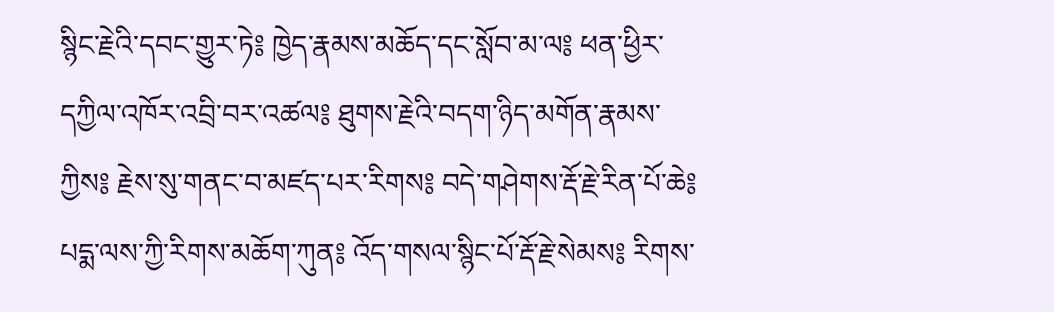སྙིང་རྗེའི་དབང་གྱུར་ཏེ༔ ཁྱེད་རྣམས་མཆོད་དང་སློབ་མ་ལ༔ ཕན་ཕྱིར་དཀྱིལ་འཁོར་འབྲི་བར་འཚལ༔ ཐུགས་རྗེའི་བདག་ཉིད་མགོན་རྣམས་ཀྱིས༔ རྗེས་སུ་གནང་བ་མཛད་པར་རིགས༔ བདེ་གཤེགས་རྡོ་རྗེ་རིན་པོ་ཆེ༔ པདྨ་ལས་ཀྱི་རིགས་མཆོག་ཀུན༔ འོད་གསལ་སྙིང་པོ་རྡོ་རྗེ་སེམས༔ རིགས་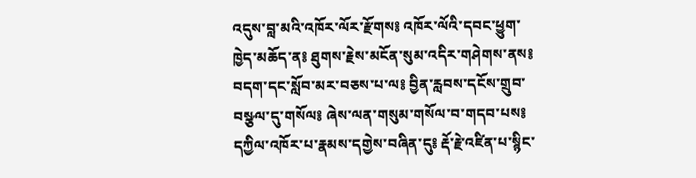འདུས་བླ་མའི་འཁོར་ལོར་རྫོགས༔ འཁོར་ལོའི་དབང་ཕྱུག་ཁྱེད་མཆོད་ན༔ ཐུགས་རྗེས་མངོན་སུམ་འདིར་གཤེགས་ནས༔ བདག་དང་སློབ་མར་བཅས་པ་ལ༔ བྱིན་རླབས་དངོས་གྲུབ་བསྩལ་དུ་གསོལ༔ ཞེས་ལན་གསུམ་གསོལ་བ་གདབ་པས༔ དཀྱིལ་འཁོར་པ་རྣམས་དགྱེས་བཞིན་དུ༔ རྡོ་རྗེ་འཛིན་པ་སྙིང་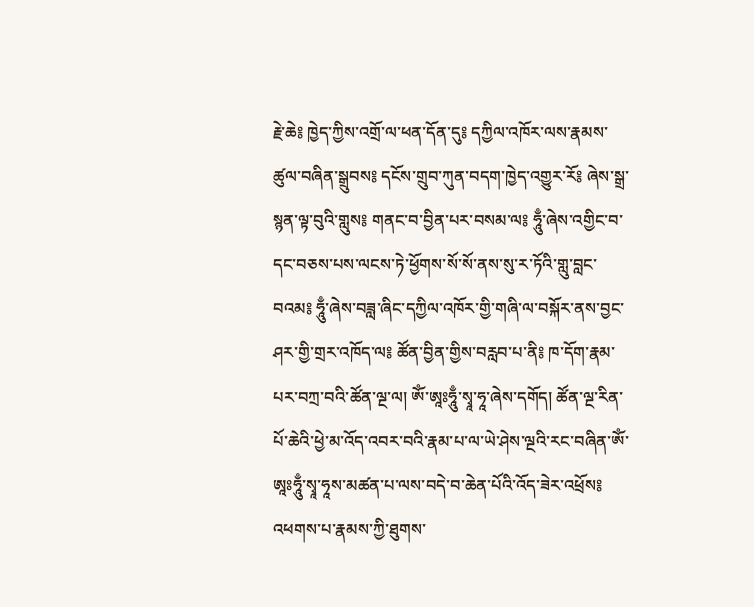རྗེ་ཆེ༔ ཁྱེད་ཀྱིས་འགྲོ་ལ་ཕན་དོན་དུ༔ དཀྱིལ་འཁོར་ལས་རྣམས་ཚུལ་བཞིན་སྒྲུབས༔ དངོས་གྲུབ་ཀུན་བདག་ཁྱེད་འགྱུར་རོ༔ ཞེས་སྒྲ་སྙན་ལྟ་བུའི་གླུས༔ གནང་བ་བྱིན་པར་བསམ་ལ༔ ཧཱུྃ་ཞེས་འགྱིང་བ་དང་བཅས་པས་ལངས་ཏེ་ཕྱོགས་སོ་སོ་ནས་སུ་ར་ཏོའི་གླུ་བླང་བའམ༔ ཧཱུྃ་ཞེས་བཟླ་ཞིང་དཀྱིལ་འཁོར་གྱི་གཞི་ལ་བསྐོར་ནས་བྱང་ཤར་གྱི་གྲར་འཁོད་ལ༔ ཚོན་བྱིན་གྱིས་བརླབ་པ་ནི༔ ཁ་དོག་རྣམ་པར་བཀྲ་བའི་ཚོན་ལྔ་ལ། ཨོཾ་ཨཱཿཧཱུྃ་སྭཱ་ཧཱ་ཞེས་དགོད། ཚོན་ལྔ་རིན་པོ་ཆེའི་ཕྱེ་མ་འོད་འབར་བའི་རྣམ་པ་ལ་ཡེ་ཤེས་ལྔའི་རང་བཞིན་ཨོཾ་ཨཱཿཧཱུྃ་སྭཱ་ཧཱས་མཚན་པ་ལས་བདེ་བ་ཆེན་པོའི་འོད་ཟེར་འཕྲོས༔ འཕགས་པ་རྣམས་ཀྱི་ཐུགས་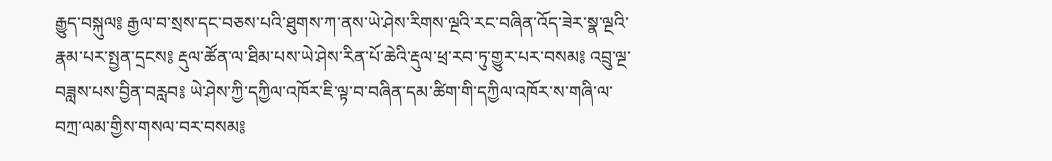རྒྱུད་བསྐུལ༔ རྒྱལ་བ་སྲས་དང་བཅས་པའི་ཐུགས་ཀ་ནས་ཡེ་ཤེས་རིགས་ལྔའི་རང་བཞིན་འོད་ཟེར་སྣ་ལྔའི་རྣམ་པར་སྤྱན་དྲངས༔ རྡུལ་ཚོན་ལ་ཐིམ་པས་ཡེ་ཤེས་རིན་པོ་ཆེའི་རྡུལ་ཕྲ་རབ་ཏུ་གྱུར་པར་བསམ༔ འབྲུ་ལྔ་བཟླས་པས་བྱིན་བརླབ༔ ཡེ་ཤེས་ཀྱི་དཀྱིལ་འཁོར་ཇི་ལྟ་བ་བཞིན་དམ་ཚིག་གི་དཀྱིལ་འཁོར་ས་གཞི་ལ་བཀྲ་ལམ་གྱིས་གསལ་བར་བསམ༔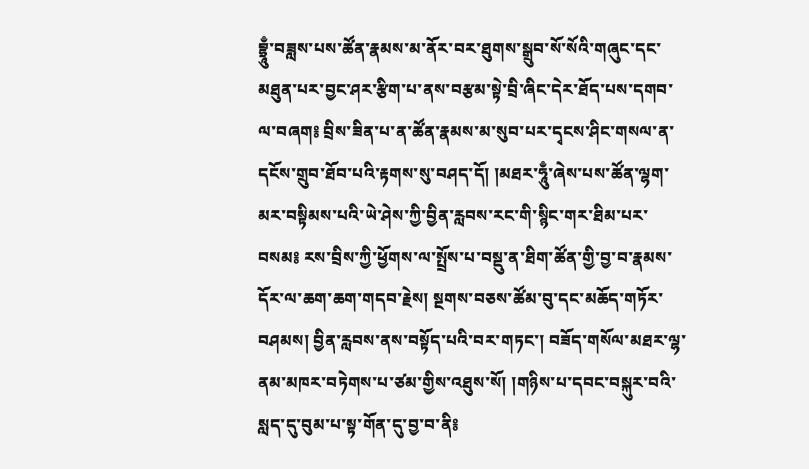བྷྲཱུྃ་བཟླས་པས་ཚོན་རྣམས་མ་ནོར་བར་ཐུགས་སྒྲུབ་སོ་སོའི་གཞུང་དང་མཐུན་པར་བྱང་ཤར་རྩིག་པ་ནས་བརྩམ་སྟེ་བྲི་ཞིང་དེར་ཐོད་པས་དགབ་ལ་བཞག༔ བྲིས་ཟིན་པ་ན་ཚོན་རྣམས་མ་སུབ་པར་དྭངས་ཤིང་གསལ་ན་དངོས་གྲུབ་ཐོབ་པའི་རྟགས་སུ་བཤད་དོ། །མཐར་ཧཱུྃ་ཞེས་པས་ཚོན་ལྷག་མར་བསྟིམས་པའི་ཡེ་ཤེས་ཀྱི་བྱིན་རླབས་རང་གི་སྙིང་གར་ཐིམ་པར་བསམ༔ རས་བྲིས་ཀྱི་ཕྱོགས་ལ་སྤྲོས་པ་བསྡུ་ན་ཐིག་ཚོན་གྱི་བྱ་བ་རྣམས་དོར་ལ་ཆག་ཆག་གདབ་རྗེས། སྔགས་བཅས་ཚོམ་བུ་དང་མཆོད་གཏོར་བཤམས། བྱིན་རླབས་ནས་བསྟོད་པའི་བར་གཏང་། བཟོད་གསོལ་མཐར་ལྷ་ནམ་མཁར་བཏེགས་པ་ཙམ་གྱིས་འཐུས་སོ། །གཉིས་པ་དབང་བསྐུར་བའི་སླད་དུ་བུམ་པ་སྟ་གོན་དུ་བྱ་བ་ནི༔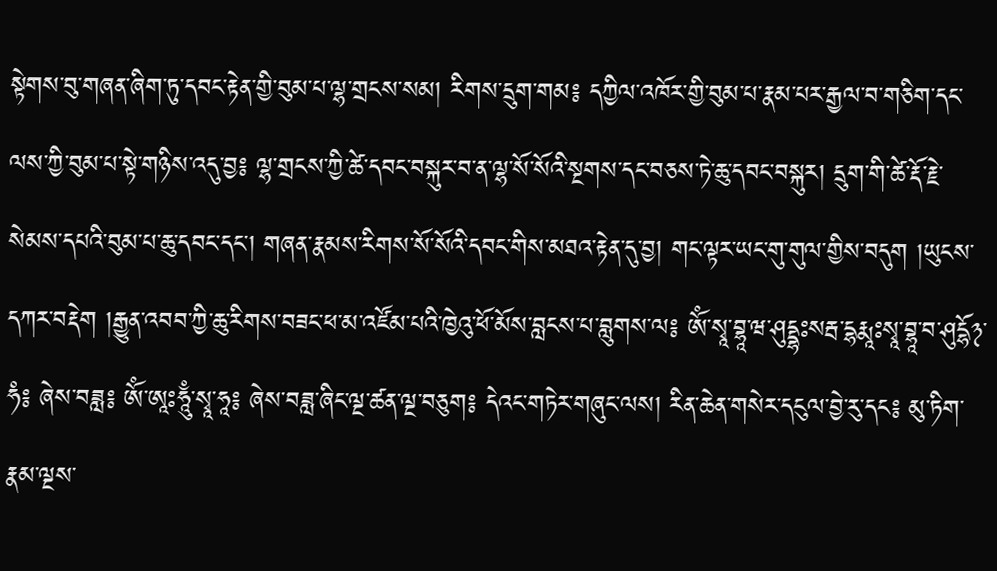སྟེགས་བུ་གཞན་ཞིག་ཏུ་དབང་རྟེན་གྱི་བུམ་པ་ལྷ་གྲངས་སམ། རིགས་དྲུག་གམ༔ དཀྱིལ་འཁོར་གྱི་བུམ་པ་རྣམ་པར་རྒྱལ་བ་གཅིག་དང་ལས་ཀྱི་བུམ་པ་སྟེ་གཉིས་འདུ་བྱ༔ ལྷ་གྲངས་ཀྱི་ཚེ་དབང་བསྐུར་བ་ན་ལྷ་སོ་སོའི་སྔགས་དང་བཅས་ཏེ་ཆུ་དབང་བསྐུར། དྲུག་གི་ཚེ་རྡོ་རྗེ་སེམས་དཔའི་བུམ་པ་ཆུ་དབང་དང་། གཞན་རྣམས་རིགས་སོ་སོའི་དབང་གིས་མཐའ་རྟེན་དུ་བྱ། གང་ལྟར་ཡང་གུ་གུལ་གྱིས་བདུག །ཡུངས་དཀར་བརྡེག །རྒྱུན་འབབ་ཀྱི་ཆུ་རིགས་བཟང་ཕ་མ་འཛོམ་པའི་ཁྱེའུ་ཕོ་མོས་བླངས་པ་བླུགས་ལ༔ ཨོཾ་སྭཱ་བྷཱ་ཝ་ཤུདྡྷཿསརྦ་དྷརྨཱཿསྭཱ་བྷཱ་བ་ཤུདྷོ྅་ཧཾ༔ ཞེས་བཟླ༔ ཨོཾ་ཨཱཿཧཱུྃ་སྭཱ་ཧཱ༔ ཞེས་བཟླ་ཞིང་ལྔ་ཚན་ལྔ་བཅུག༔ དེའང་གཏེར་གཞུང་ལས། རིན་ཆེན་གསེར་དངུལ་བྱེ་རུ་དང༔ མུ་ཏིག་རྣམ་ལྔས་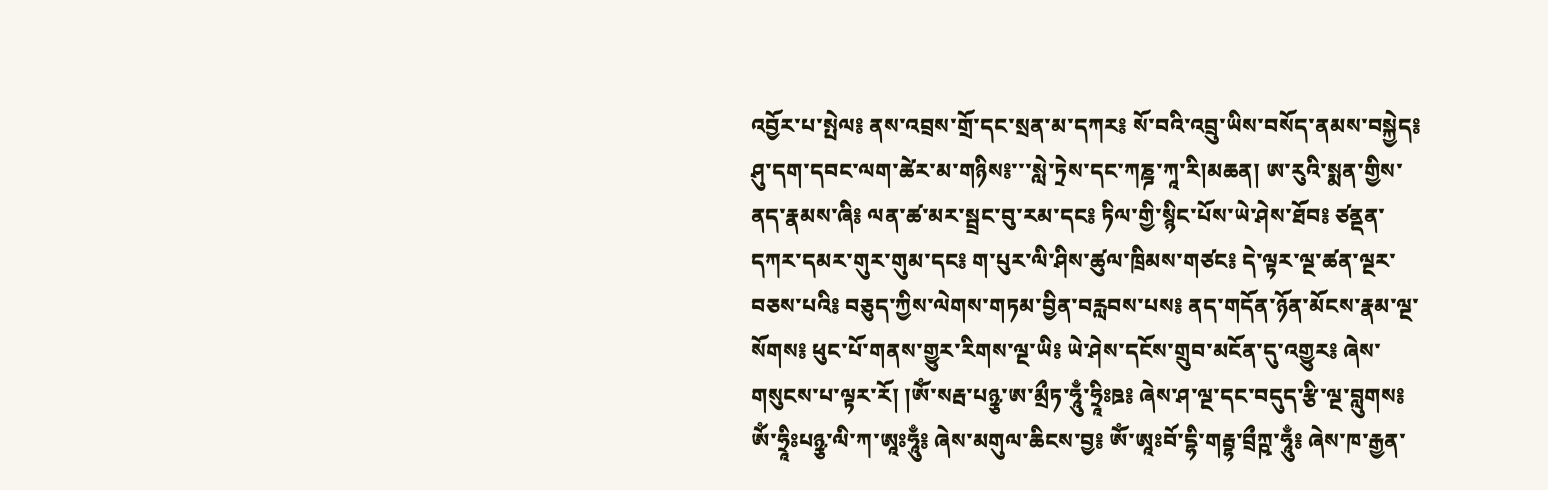འབྱོར་པ་སྤེལ༔ ནས་འབྲས་གྲོ་དང་སྲན་མ་དཀར༔ སོ་བའི་འབྲུ་ཡིས་བསོད་ནམས་བསྐྱེད༔ ཤུ་དག་དབང་ལག་ཚེར་མ་གཉིས༔་་་སླེ་ཏྲེས་དང་ཀཎྜ་ཀཱ་རི།མཆན། ཨ་རུའི་སྨན་གྱིས་ནད་རྣམས་ཞི༔ ལན་ཚ་མར་སྦྲང་བུ་རམ་དང༔ ཏིལ་གྱི་སྙིང་པོས་ཡེ་ཤེས་ཐོབ༔ ཙནྡན་དཀར་དམར་གུར་གུམ་དང༔ ག་པུར་ལི་ཤིས་ཚུལ་ཁྲིམས་གཙང༔ དེ་ལྟར་ལྔ་ཚན་ལྔར་བཅས་པའི༔ བཅུད་ཀྱིས་ལེགས་གཏམ་བྱིན་བརླབས་པས༔ ནད་གདོན་ཉོན་མོངས་རྣམ་ལྔ་སོགས༔ ཕུང་པོ་གནས་གྱུར་རིགས་ལྔ་ཡི༔ ཡེ་ཤེས་དངོས་གྲུབ་མངོན་དུ་འགྱུར༔ ཞེས་གསུངས་པ་ལྟར་རོ། །ཨོཾ་སརྦ་པཉྩ་ཨ་མྲྀཏ་ཧཱུྃ་ཧྲཱིཿཋ༔ ཞེས་ཤ་ལྔ་དང་བདུད་རྩི་ལྔ་བླུགས༔ ཨོཾ་ཧྲཱིཿཔཉྩ་ལི་ཀ་ཨཱཿཧཱུྃ༔ ཞེས་མགུལ་ཆིངས་བྱ༔ ཨོཾ་ཨཱཿབོ་དྷི་གརྦྷ་བྲྀཀྵ་ཧཱུྃ༔ ཞེས་ཁ་རྒྱན་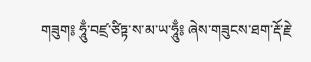གཟུག༔ ཧཱུྃ་བཛྲ་ཙིཏྟ་ས་མ་ཡ་ཧཱུྃ༔ ཞེས་གཟུངས་ཐག་རྡོ་རྗེ་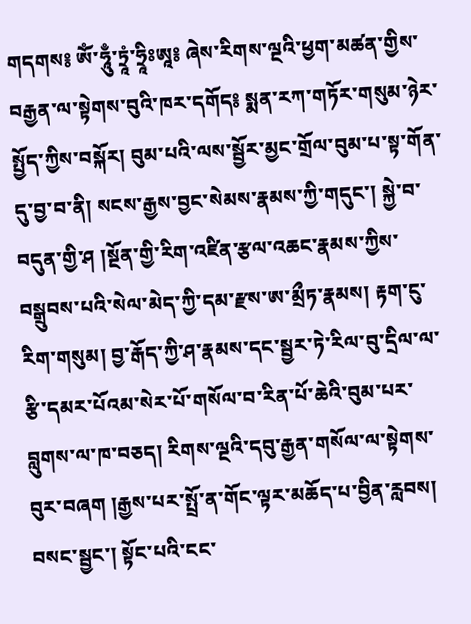གདགས༔ ཨོཾ་ཧཱུྃ་ཏྲཱཾ་ཧྲཱིཿཨཱ༔ ཞེས་རིགས་ལྔའི་ཕྱག་མཚན་གྱིས་བརྒྱན་ལ་སྟེགས་བུའི་ཁར་དགོད༔ སྨན་རཀ་གཏོར་གསུམ་ཉེར་སྤྱོད་ཀྱིས་བསྐོར། བུམ་པའི་ལས་སྦྱོར་མྱང་གྲོལ་བུམ་པ་སྟ་གོན་དུ་བྱ་བ་ནི། སངས་རྒྱས་བྱང་སེམས་རྣམས་ཀྱི་གདུང་། སྐྱེ་བ་བདུན་གྱི་ཤ །སྔོན་གྱི་རིག་འཛིན་རྩལ་འཆང་རྣམས་ཀྱིས་བསྒྲུབས་པའི་སེལ་མེད་ཀྱི་དམ་རྫས་ཨ་མྲྀཏ་རྣམས། རྟག་ངུ་རིག་གསུམ། བྱ་རྒོད་ཀྱི་ཤ་རྣམས་དང་སྦྱར་ཏེ་རིལ་བུ་དྲིལ་ལ་རྩི་དམར་པོའམ་སེར་པོ་གསོལ་བ་རིན་པོ་ཆེའི་བུམ་པར་བླུགས་ལ་ཁ་བཅད། རིགས་ལྔའི་དབུ་རྒྱན་གསོལ་ལ་སྟེགས་བུར་བཞག །རྒྱས་པར་སྤྲོ་ན་གོང་ལྟར་མཆོད་པ་བྱིན་རླབས། བསང་སྦྱང་། སྟོང་པའི་ངང་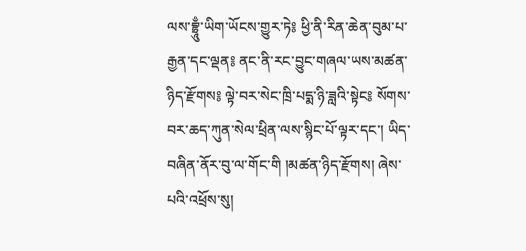ལས་བྷྲཱུྃ་ཡིག་ཡོངས་གྱུར་ཏེ༔ ཕྱི་ནི་རིན་ཆེན་བུམ་པ་རྒྱན་དང་ལྡན༔ ནང་ནི་རང་བྱུང་གཞལ་ཡས་མཚན་ཉིད་རྫོགས༔ ལྟེ་བར་སེང་ཁྲི་པདྨ་ཉི་ཟླའི་སྟེང༔ སོགས་བར་ཆད་ཀུན་སེལ་ཕྲིན་ལས་སྙིང་པོ་ལྟར་དང་། ཡིད་བཞིན་ནོར་བུ་ལ་གོང་གི །མཚན་ཉིད་རྫོགས། ཞེས་པའི་འཕྲོས་སུ།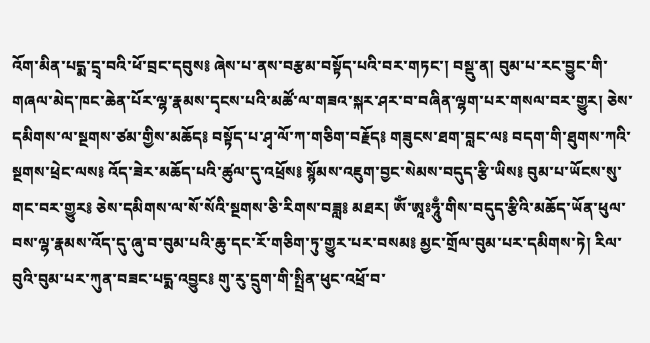འོག་མིན་པདྨ་དྲྭ་བའི་ཕོ་བྲང་དབུས༔ ཞེས་པ་ནས་བརྩམ་བསྟོད་པའི་བར་གཏང་། བསྡུ་ན། བུམ་པ་རང་བྱུང་གི་གཞལ་མེད་ཁང་ཆེན་པོར་ལྷ་རྣམས་དྭངས་པའི་མཚོ་ལ་གཟའ་སྐར་ཤར་བ་བཞིན་ལྷག་པར་གསལ་བར་གྱུར། ཅེས་དམིགས་ལ་སྔགས་ཙམ་གྱིས་མཆོད༔ བསྟོད་པ་ཤྭ་ལོ་ཀ་གཅིག་བརྗོད༔ གཟུངས་ཐག་བླང་ལ༔ བདག་གི་ཐུགས་ཀའི་སྔགས་ཕྲེང་ལས༔ འོད་ཟེར་མཆོད་པའི་ཚུལ་དུ་འཕྲོས༔ སྙོམས་འཇུག་བྱང་སེམས་བདུད་རྩི་ཡིས༔ བུམ་པ་ཡོངས་སུ་གང་བར་གྱུར༔ ཅེས་དམིགས་ལ་སོ་སོའི་སྔགས་ཅི་རིགས་བཟླ༔ མཐར། ཨོཾ་ཨཱཿཧཱུྃ་གིས་བདུད་རྩིའི་མཆོད་ཡོན་ཕུལ་བས་ལྷ་རྣམས་འོད་དུ་ཞུ་བ་བུམ་པའི་ཆུ་དང་རོ་གཅིག་ཏུ་གྱུར་པར་བསམ༔ མྱང་གྲོལ་བུམ་པར་དམིགས་ཏེ། རིལ་བུའི་བུམ་པར་ཀུན་བཟང་པདྨ་འབྱུང༔ གུ་རུ་དྲུག་གི་སྤྲིན་ཕུང་འཕྲོ་བ་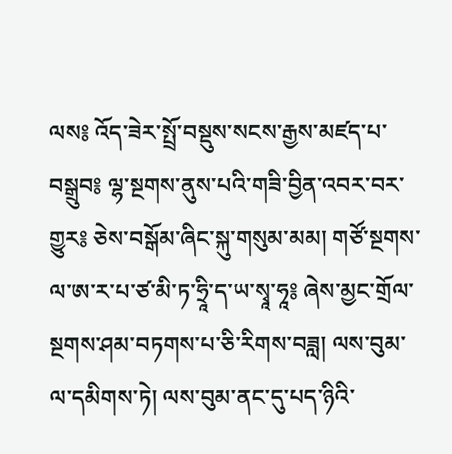ལས༔ འོད་ཟེར་སྤྲོ་བསྡུས་སངས་རྒྱས་མཛད་པ་བསྒྲུབ༔ ལྷ་སྔགས་ནུས་པའི་གཟི་བྱིན་འབར་བར་གྱུར༔ ཅེས་བསྒོམ་ཞིང་སྐུ་གསུམ་མམ། གཙོ་སྔགས་ལ་ཨ་ར་པ་ཙ་མི་ཏ་ཧྲཱི་ད་ཡ་སྭཱ་ཧཱ༔ ཞེས་མྱང་གྲོལ་སྔགས་ཤམ་བཏགས་པ་ཅི་རིགས་བཟླ། ལས་བུམ་ལ་དམིགས་ཏེ། ལས་བུམ་ནང་དུ་པད་ཉིའི་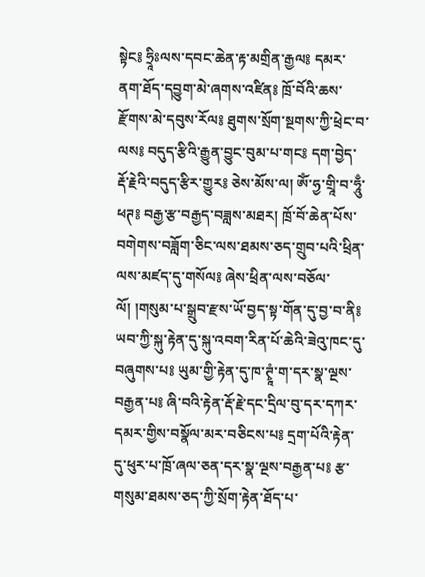སྟེང༔ ཧྲཱིཿལས་དབང་ཆེན་རྟ་མགྲིན་རྒྱལ༔ དམར་ནག་ཐོད་དབྱུག་མེ་ཞགས་འཛིན༔ ཁྲོ་བོའི་ཆས་རྫོགས་མེ་དབུས་རོལ༔ ཐུགས་སྲོག་སྔགས་ཀྱི་ཕྲེང་བ་ལས༔ བདུད་རྩིའི་རྒྱུན་བྱུང་བུམ་པ་གང༔ དག་བྱེད་རྡོ་རྗེའི་བདུད་རྩིར་གྱུར༔ ཅེས་མོས་ལ། ཨོཾ་ཧྱ་གྲཱི་བ་ཧཱུྃ་ཕཊ༔ བརྒྱ་རྩ་བརྒྱད་བཟླས་མཐར། ཁྲོ་བོ་ཆེན་པོས་བགེགས་བཟློག་ཅིང་ལས་ཐམས་ཅད་གྲུབ་པའི་ཕྲིན་ལས་མཛད་དུ་གསོལ༔ ཞེས་ཕྲིན་ལས་བཅོལ་ལོ། །གསུམ་པ་སྒྲུབ་རྫས་ཡོ་བྱད་སྟ་གོན་དུ་བྱ་བ་ནི༔ ཡབ་ཀྱི་སྐུ་རྟེན་དུ་སྐུ་འབག་རིན་པོ་ཆེའི་ཟེའུ་ཁང་དུ་བཞུགས་པ༔ ཡུམ་གྱི་རྟེན་དུ་ཁ་ཊྭཱཾ་ག་དར་སྣ་ལྔས་བརྒྱན་པ༔ ཞི་བའི་རྟེན་རྡོ་རྗེ་དང་དྲིལ་བུ་དར་དཀར་དམར་གྱིས་བསྣོལ་མར་བཅིངས་པ༔ དྲག་པོའི་རྟེན་དུ་ཕུར་པ་ཁྲོ་ཞལ་ཅན་དར་སྣ་ལྔས་བརྒྱན་པ༔ རྩ་གསུམ་ཐམས་ཅད་ཀྱི་སྲོག་རྟེན་ཐོད་པ་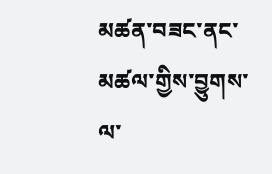མཚན་བཟང་ནང་མཚལ་གྱིས་བྱུགས་ལ་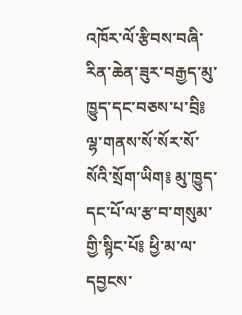འཁོར་ལོ་རྩིབས་བཞི་རིན་ཆེན་ཟུར་བརྒྱད་མུ་ཁྱུད་དང་བཅས་པ་བྲི༔ ལྷ་གནས་སོ་སོར་སོ་སོའི་སྲོག་ཡིག༔ མུ་ཁྱུད་དང་པོ་ལ་རྩ་བ་གསུམ་གྱི་སྙིང་པོ༔ ཕྱི་མ་ལ་དབྱངས་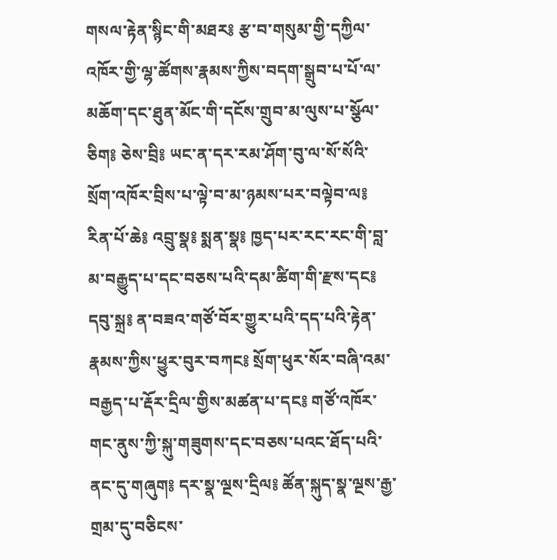གསལ་རྟེན་སྙིང་གི་མཐར༔ རྩ་བ་གསུམ་གྱི་དཀྱིལ་འཁོར་གྱི་ལྷ་ཚོགས་རྣམས་ཀྱིས་བདག་སྒྲུབ་པ་པོ་ལ་མཆོག་དང་ཐུན་མོང་གི་དངོས་གྲུབ་མ་ལུས་པ་སྩོལ་ཅིག༔ ཅེས་བྲི༔ ཡང་ན་དར་རམ་ཤོག་བུ་ལ་སོ་སོའི་སྲོག་འཁོར་བྲིས་པ་ལྟེ་བ་མ་ཉམས་པར་བལྟེབ་ལ༔ རིན་པོ་ཆེ༔ འབྲུ་སྣ༔ སྨན་སྣ༔ ཁྱད་པར་རང་རང་གི་བླ་མ་བརྒྱུད་པ་དང་བཅས་པའི་དམ་ཚིག་གི་རྫས་དང༔ དབུ་སྐྲ༔ ན་བཟའ་གཙོ་བོར་གྱུར་པའི་དད་པའི་རྟེན་རྣམས་ཀྱིས་ཕྱུར་བུར་བཀང༔ སྲོག་ཕུར་སོར་བཞི་འམ་བརྒྱད་པ་རྡོར་དྲིལ་གྱིས་མཚན་པ་དང༔ གཙོ་འཁོར་གང་ནུས་ཀྱི་སྐུ་གཟུགས་དང་བཅས་པའང་ཐོད་པའི་ནང་དུ་གཞུག༔ དར་སྣ་ལྔས་དྲིལ༔ ཚོན་སྐུད་སྣ་ལྔས་རྒྱ་གྲམ་དུ་བཅིངས་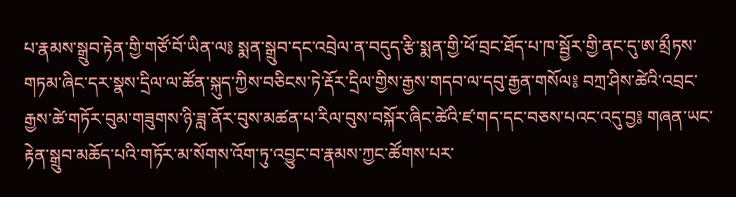པ་རྣམས་སྒྲུབ་རྟེན་གྱི་གཙོ་བོ་ཡིན་ལ༔ སྨན་སྒྲུབ་དང་འབྲེལ་ན་བདུད་རྩི་སྨན་གྱི་ཕོ་བྲང་ཐོད་པ་ཁ་སྦྱོར་གྱི་ནང་དུ་ཨ་མྲྀཏས་གཏམ་ཞིང་དར་སྣས་དྲིལ་ལ་ཚོན་སྐུད་ཀྱིས་བཅིངས་ཏེ་རྡོར་དྲིལ་གྱིས་རྒྱས་གདབ་ལ་དབུ་རྒྱན་གསོལ༔ བཀྲ་ཤིས་ཚེའི་འབྲང་རྒྱས་ཚེ་གཏོར་བུམ་གཟུགས་ཉི་ཟླ་ནོར་བུས་མཚན་པ་རིལ་བུས་བསྐོར་ཞིང་ཚེའི་ཛ་གད་དང་བཅས་པའང་འདུ་བྱ༔ གཞན་ཡང་རྟེན་སྒྲུབ་མཆོད་པའི་གཏོར་མ་སོགས་འོག་ཏུ་འབྱུང་བ་རྣམས་ཀྱང་ཚོགས་པར་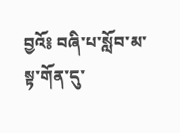བྱའོ༔ བཞི་པ་སློབ་མ་སྟ་གོན་དུ་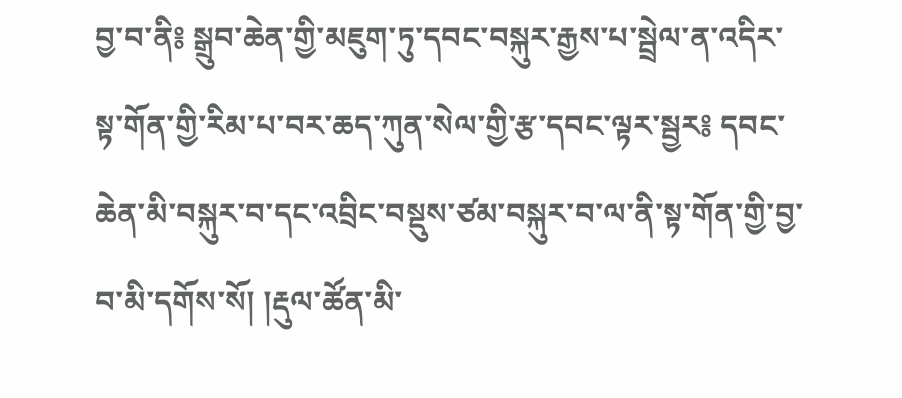བྱ་བ་ནི༔ སྒྲུབ་ཆེན་གྱི་མཇུག་ཏུ་དབང་བསྐུར་རྒྱས་པ་སྦྲེལ་ན་འདིར་སྟ་གོན་གྱི་རིམ་པ་བར་ཆད་ཀུན་སེལ་གྱི་རྩ་དབང་ལྟར་སྦྱར༔ དབང་ཆེན་མི་བསྐུར་བ་དང་འབྲིང་བསྡུས་ཙམ་བསྐུར་བ་ལ་ནི་སྟ་གོན་གྱི་བྱ་བ་མི་དགོས་སོ། །རྡུལ་ཚོན་མི་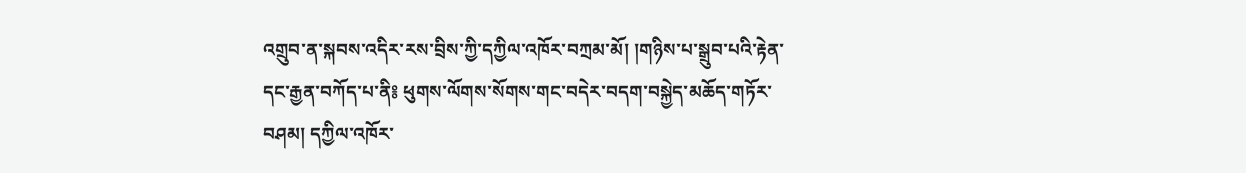འགྲུབ་ན་སྐབས་འདིར་རས་བྲིས་ཀྱི་དཀྱིལ་འཁོར་བཀྲམ་མོ། །གཉིས་པ་སྒྲུབ་པའི་རྟེན་དང་རྒྱན་བཀོད་པ་ནི༔ ཕུགས་ལོགས་སོགས་གང་བདེར་བདག་བསྐྱེད་མཆོད་གཏོར་བཤམ། དཀྱིལ་འཁོར་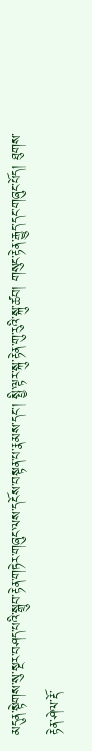མདུན་སྟེགས་སུ་སྔར་བཤད་པའི་སྒྲུབ་རྟེན་གཏེར་གཞུང་ལས་དངོས་བསྟན་པ་རྣམས་དང་། སྤྱི་ལྟར་སྐུ་རྟེན་གུ་རུའི་སྐུ་ཚབ། གསུང་རྟེན་རྒྱུད་དང་གཞུང་པོད། ཐུགས་རྟེན་ཤེལ་རྡོ་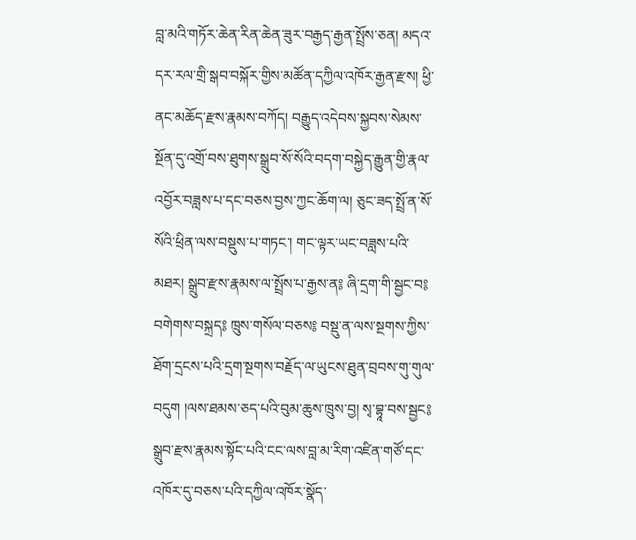བླ་མའི་གཏོར་ཆེན་རིན་ཆེན་ཟུར་བརྒྱད་རྒྱན་སྤྲོས་ཅན། མདའ་དར་རལ་གྲི་སྒབ་བསྐོར་གྱིས་མཚོན་དཀྱིལ་འཁོར་རྒྱན་རྫས། ཕྱི་ནང་མཆོད་རྫས་རྣམས་བཀོད། བརྒྱུད་འདེབས་སྐྱབས་སེམས་སྔོན་དུ་འགྲོ་བས་ཐུགས་སྒྲུབ་སོ་སོའི་བདག་བསྐྱེད་རྒྱུན་གྱི་རྣལ་འབྱོར་བཟླས་པ་དང་བཅས་བྱས་ཀྱང་ཆོག་ལ། ཅུང་ཟད་སྤྲོ་ན་སོ་སོའི་ཕྲིན་ལས་བསྡུས་པ་གཏང་། གང་ལྟར་ཡང་བཟླས་པའི་མཐར། སྒྲུབ་རྫས་རྣམས་ལ་སྤྲོས་པ་རྒྱས་ན༔ ཞི་དྲག་གི་སྦྱང་བ༔ བགེགས་བསྐྲད༔ ཁྲུས་གསོལ་བཅས༔ བསྡུ་ན་ལས་སྔགས་ཀྱིས་ཐོག་དྲངས་པའི་དྲག་སྔགས་བརྗོད་ལ་ཡུངས་ཐུན་བྲབས་གུ་གུལ་བདུག །ལས་ཐམས་ཅད་པའི་བུམ་ཆུས་ཁྲུས་བྱ། སྭ་བྷཱ་བས་སྦྱང༔ སྒྲུབ་རྫས་རྣམས་སྟོང་པའི་ངང་ལས་བླ་མ་རིག་འཛིན་གཙོ་དང་འཁོར་དུ་བཅས་པའི་དཀྱིལ་འཁོར་སྣོད་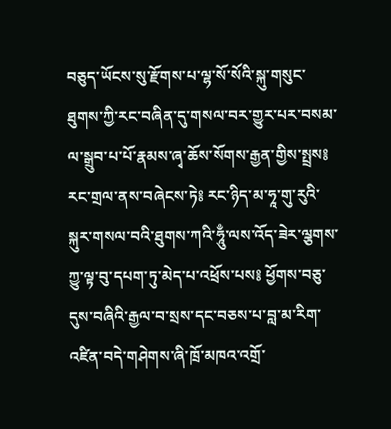བཅུད་ཡོངས་སུ་རྫོགས་པ་ལྷ་སོ་སོའི་སྐུ་གསུང་ཐུགས་ཀྱི་རང་བཞིན་དུ་གསལ་བར་གྱུར་པར་བསམ་ལ་སྒྲུབ་པ་པོ་རྣམས་ཞྭ་ཆོས་སོགས་རྒྱན་གྱིས་སྤྲས༔ རང་གྲལ་ནས་བཞེངས་ཏེ༔ རང་ཉིད་མ་ཧཱ་གུ་རུའི་སྐུར་གསལ་བའི་ཐུགས་ཀའི་ཧཱུྃ་ལས་འོད་ཟེར་ལྕགས་ཀྱུ་ལྟ་བུ་དཔག་ཏུ་མེད་པ་འཕྲོས་པས༔ ཕྱོགས་བཅུ་དུས་བཞིའི་རྒྱལ་བ་སྲས་དང་བཅས་པ་བླ་མ་རིག་འཛིན་བདེ་གཤེགས་ཞི་ཁྲོ་མཁའ་འགྲོ་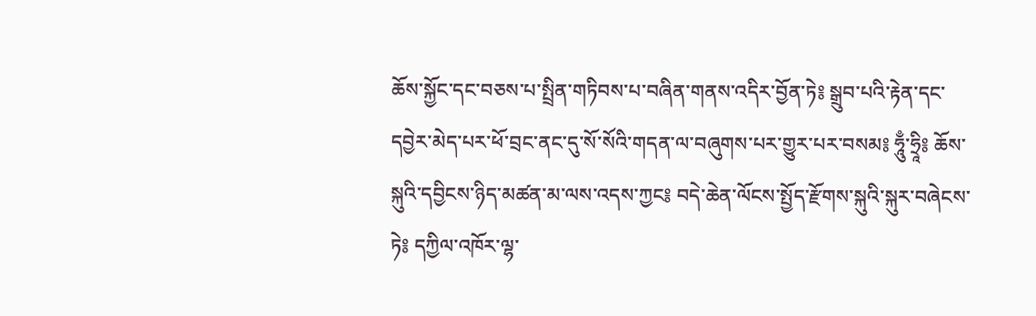ཆོས་སྐྱོང་དང་བཅས་པ་སྤྲིན་གཏིབས་པ་བཞིན་གནས་འདིར་བྱོན་ཏེ༔ སྒྲུབ་པའི་རྟེན་དང་དབྱེར་མེད་པར་ཕོ་བྲང་ནང་དུ་སོ་སོའི་གདན་ལ་བཞུགས་པར་གྱུར་པར་བསམ༔ ཧཱུྃ་ཧྲཱི༔ ཆོས་སྐུའི་དབྱིངས་ཉིད་མཚན་མ་ལས་འདས་ཀྱང༔ བདེ་ཆེན་ལོངས་སྤྱོད་རྫོགས་སྐུའི་སྐུར་བཞེངས་ཏེ༔ དཀྱིལ་འཁོར་ལྷ་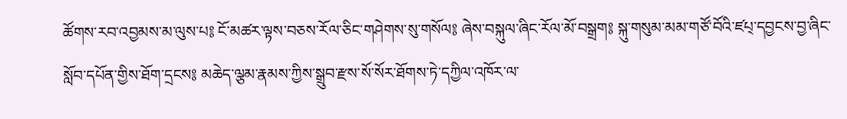ཚོགས་རབ་འབྱམས་མ་ལུས་པ༔ ངོ་མཚར་ལྟས་བཅས་རོལ་ཅིང་གཤེགས་སུ་གསོལ༔ ཞེས་བསྐུལ་ཞིང་རོལ་མོ་བསྒྲག༔ སྐུ་གསུམ་མམ་གཙོ་བོའི་ཛཔ྄་དབྱངས་བྱ་ཞིང་སློབ་དཔོན་གྱིས་ཐོག་དྲངས༔ མཆེད་ལྕམ་རྣམས་ཀྱིས་སྒྲུབ་རྫས་སོ་སོར་ཐོགས་ཏེ་དཀྱིལ་འཁོར་ལ་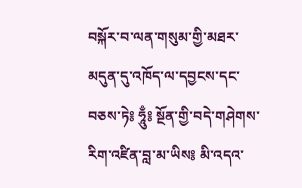བསྐོར་བ་ལན་གསུམ་གྱི་མཐར་མདུན་དུ་འཁོད་ལ་དབྱངས་དང་བཅས་ཏེ༔ ཧཱུྃ༔ སྔོན་གྱི་བདེ་གཤེགས་རིག་འཛིན་བླ་མ་ཡིས༔ མི་འདའ་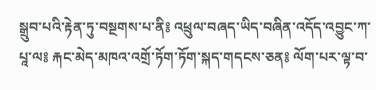སྒྲུབ་པའི་རྟེན་ཏུ་བསྔགས་པ་ནི༔ འཕྲུལ་བཞད་ཡིད་བཞིན་འདོད་འབྱུང་ཀ་པཱ་ལ༔ རྐང་མེད་མཁའ་འགྲོ་ཏོག་ཏོག་སྐད་གདངས་ཅན༔ ལོག་པར་ལྟ་བ་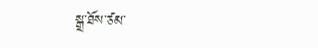སྒྲ་ཐོས་ཙམ་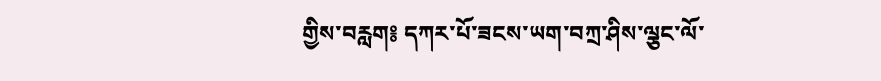གྱིས་བརླག༔ དཀར་པོ་ཟངས་ཡག་བཀྲ་ཤིས་ལྕང་ལོ་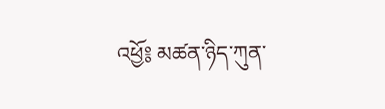འཕྱོ༔ མཚན་ཉིད་ཀུན་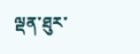ལྡན་ཐུར་